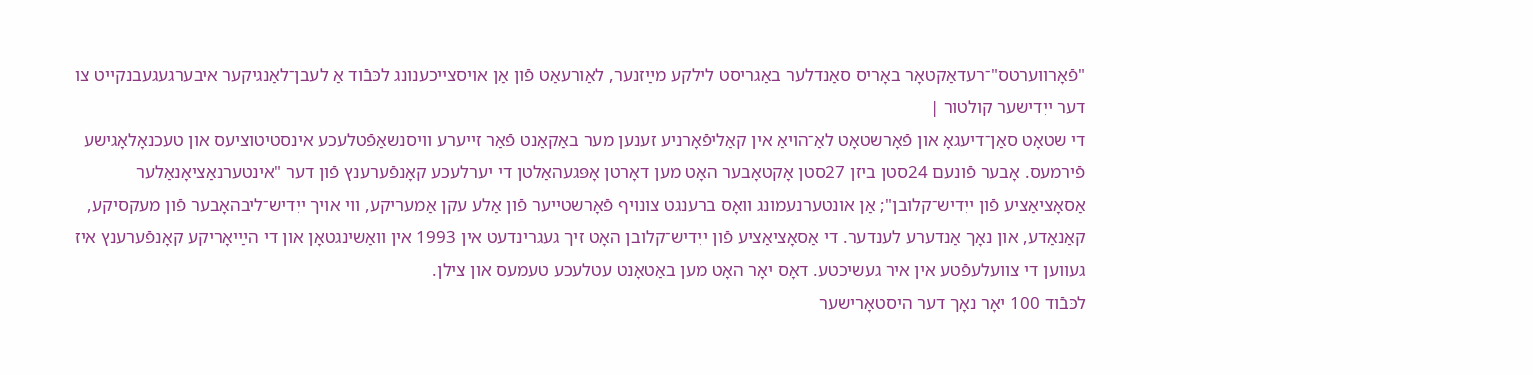"פֿאָרווערטס"־רעדאַקטאָר באָריס סאַנדלער באַגריסט לילקע מײַזנער, לאַורעאַט פֿון אַן אויסצייכענונג לכּבֿוד אַ לעבן־לאַנגיקער איבערגעגעבנקייט צו דער ייִדישער קולטור |
די שטאָט סאַן־דיעגאָ און פֿאָרשטאָט לאַ־הויאַ אין קאַליפֿאָרניע זענען מער באַקאַנט פֿאַר זייערע וויסנשאַפֿטלעכע אינסטיטוציעס און טעכנאָלאָגישע פֿירמעס. אָבער פֿונעם 24סטן ביזן 27סטן אָקטאָבער האָט מען דאָרטן אָפּגעהאַלטן די יערלעכע קאָנפֿערענץ פֿון דער "אינטערנאַציאָנאַלער אַסאָציאַציע פֿון ייִדיש־קלובן"; אַן אונטערנעמונג וואָס ברענגט צונויף פֿאָרשטייער פֿון אַלע עקן אַמעריקע, ווי אויך ייִדיש־ליבהאָבער פֿון מעקסיקע, קאַנאַדע, און נאָך אַנדערע לענדער. די אַסאָציאַציע פֿון ייִדיש־קלובן האָט זיך געגרינדעט אין 1993 אין וואַשינגטאָן און די הײַיאָריקע קאָנפֿערענץ איז געווען די צוועלעפֿטע אין איר געשיכטע. דאָס יאָר האָט מען באַטאָנט עטלעכע טעמעס און צילן.
לכּבֿוד 100 יאָר נאָך דער היסטאָרישער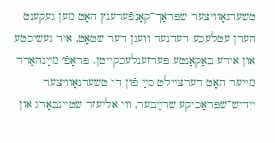טשערנאָוויצער שפּראַך־קאָנפֿערענץ האָט מען געקענט הערן עטלעכע רעדנער וועגן דער שטאָט, איר געשיכטע און אירע באַקאַנטע פּערזענלעכקייטן. פּראָפֿ׳ מײַנהאַרד מייער האָט דערציילט סײַ פֿון די טשערנאָוויצער ייִדיש־שפּראַכיקע שרײַבער, ווי אליעזר שטיינבאַרג און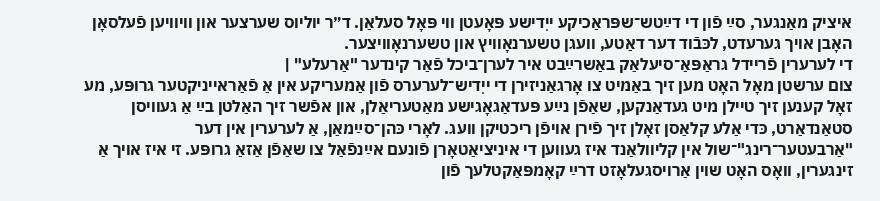איציק מאַנגער, סײַ פֿון די דײַטש־שפּראַכיקע ייִדישע פּאָעטן ווי פּאָל סעלאַן. ד״ר יוליוס שערצער און וויוויען פֿעלסאָן האָבן אויך גערעדט, לכּבֿוד דער דאַטע, וועגן טשערנאָוויץ און טשערנאָוויצער.
די לערערין פֿריידל גראַפּאַ־סיעלאַק באַשרײַבט איר לערן־ביכל פֿאַר קינדער "אַרעלע" |
צום ערשטן מאָל האָט מען זיך באַמיט צו אָרגאַניזירן די ייִדיש־לערערס פֿון אַמעריקע אין אַ פֿאַראייניקטער גרופּע, מע זאָל קענען זיך טיילן מיט געדאַנקען, שאַפֿן נײַע פּעדאַגאָגישע מאַטעריאַלן, און אפֿשר זיך האַלטן בײַ אַ געוויסן סטאַנדאַרט, כּדי אַלע קלאַסן זאָלן זיך פֿירן אויפֿן ריכטיקן וועג. לאָרי כּהן־סײַמאַן, אַ לערערין אין דער "אַרבעטער־רינג"־שול אין קליוולאַנד איז געווען די איניציאַטאָרן פֿונעם אײַנפֿאַל צו שאַפֿן אַזאַ גרופּע. זי איז אויך אַ זינגערין, וואָס האָט שוין אַרויסגעלאָזט דרײַ קאָמפּאַקטלעך פֿון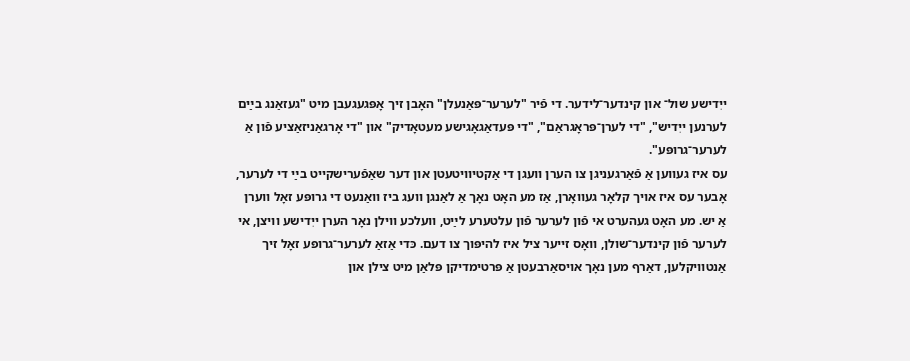ייִדישע שול־ און קינדער־לידער. די פֿיר "לערער־פּאַנעלן" האָבן זיך אָפּגעגעבן מיט "געזאַנג בײַם לערנען ייִדיש", "די לערן־פּראָגראַם", "די פּעדאַגאָגישע מעטאָדיק" און "די אָרגאַניזאַציע פֿון אַ לערער־גרופּע".
עס איז געווען אַ פֿאַרגעניגן צו הערן וועגן די אַקטיוויטעטן און דער שאַפֿערישקייט בײַ די לערער, אָבער עס איז אויך קלאָר געוואָרן, אַז מע האָט נאָך אַ לאַנגן וועג ביז וואַנעט די גרופּע זאָל ווערן אַ יש. מע האָט געהערט אי פֿון לערער פֿון עלטערע לײַט, וועלכע ווילן נאָר הערן ייִדישע וויצן, אי לערער פֿון קינדער־שולן, וואָס זייער ציל איז להיפּוך צו דעם. כּדי אַזאַ לערער־גרופּע זאָל זיך אַנטוויקלען, דאַרף מען נאָך אויסאַרבעטן אַ פּרטימדיקן פּלאַן מיט צילן און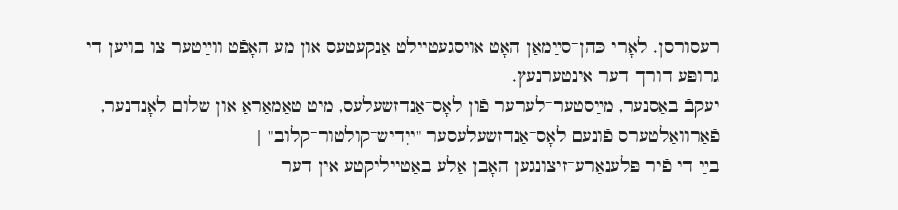רעסורסן. לאָרי כּהן־סײַמאַן האָט אויסגעטיילט אַנקעטעס און מע האָפֿט ווײַטער צו בויען די גרופּע דורך דער אינטערנעץ.
יעקבֿ באַסנער, מײַסטער־לערער פֿון לאָס־אַנדזשעלעס, מיט טאַמאַראַ און שלום לאָנדנער, פֿאַרוואַלטערס פֿונעם לאָס־אַנדזשעלעסער "ייִדיש־קולטור־קלוב" |
בײַ די פֿיר פּלענאַרע־זיצונגען האָבן אַלע באַטייליקטע אין דער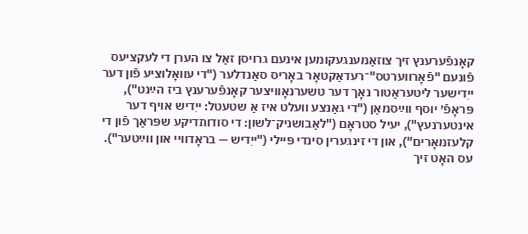קאָנפֿערענץ זיך צוזאַמענגעקומען אינעם גרויסן זאַל צו הערן די לעקציעס פֿונעם "פֿאָרווערטס"־רעדאַקטאָר באָריס סאַנדלער ("די עוואָלוציע פֿון דער ייִדישער ליטעראַטור נאָך דער טשערנאָוויצער קאָנפֿערענץ ביז הײַנט"), פּראָפֿ׳ יוסף ווײַסמאַן ("די גאַנצע וועלט איז אַ שטעטל: ייִדיש אויף דער אינטערנעץ"), יעיל סטראָם ("לאַבושניק־לשון: די סודותדיקע שפּראַך פֿון די קלעזמאָרים"), און די זינגערין סינדי פּיילי ("ייִדיש — בראָדוויי און ווײַטער").
עס האָט זיך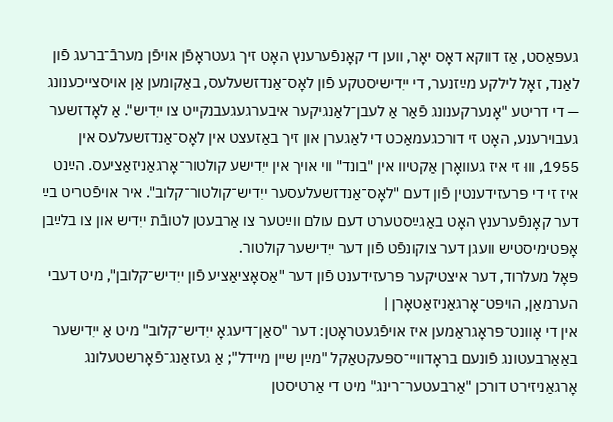געפּאַסט, אַז דווקא דאָס יאָר, ווען די קאָנפֿערענץ האָט זיך געטראָפֿן אויפֿן מערבֿ־ברעג פֿון לאַנד, זאָל לילקע מײַזנער, די ייִדישיסטקע פֿון לאָס־אַנדזשעלעס, באַקומען אַן אויסצייכענונג — די דריטע "אָנערקענונג פֿאַר אַ לעבן־לאַנגיקער איבערגעגעבנקייט צו ייִדיש". אַ לאָדזשער געבוירענע, האָט זי דורכגעמאַכט די לאַגערן און זיך באַזעצט אין לאָס־אַנדזשעלעס אין 1955, וווּ זי איז געוואָרן אַקטיוו אין "בונד" ווי אויך אין ייִדישע קולטור־אָרגאַניזאַציעס. הײַנט איז זי די פּרעזידענטין פֿון דעם "לאָס־אַנדזשעלעסער ייִדיש־קולטור־קלוב". איר אויפֿטריט בײַ דער קאָנפֿערענץ האָט באַגײַסטערט דעם עולם ווײַטער צו אַרבעטן לטובֿת ייִדיש און צו בלײַבן אָפּטימיסטיש וועגן דער צוקונפֿט פֿון דער ייִדישער קולטור.
פּאָל מעלרוד, דער איצטיקער פּרעזידענט פֿון דער "אַסאָציאַציע פֿון ייִדיש־קלובן", מיט דעבי הערמאַן, הויפּט־אָרגאַניזאַטאָרן |
אין די אָוונט־פּראָגראַמען איז אויפֿגעטראָטן: דער "סאַן־דיעגאָ ייִדיש־קלוב" מיט אַ ייִדישער באַאַרבעטונג פֿונעם בראָדוויי־ספּעקטאַקל "מײַן שיין מיידל"; אַ געזאַנג־פֿאָרשטעלונג אָרגאַניזירט דורכן "אַרבעטער־רינג" מיט די אַרטיסטן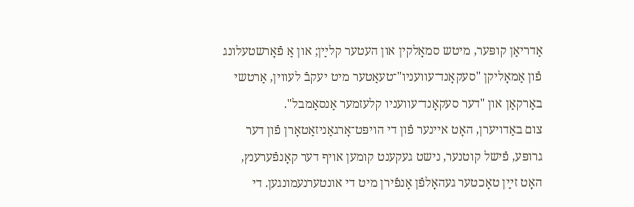אַדריאַן קופּער, מיטש סמאָלקין און העטער קלײַן; און אַ פֿאָרשטעלונג פֿון אַמאָליקן "סעקאָנד־עוועניו"־טעאַטער מיט יעקבֿ לעווין, אַרטשי באַרקאַן און "דער סעקאָנד־עוועניו קלעזמער אַנסאַמבל".
צום באַדויערן, האָט איינער פֿון די הויפּט־אָרגאַניזאַטאָרן פֿון דער גרופּע, פֿישל קוטנער, נישט געקענט קומען אויף דער קאָנפֿערענץ, האָט זײַן טאָכטער געהאָלפֿן אָנפֿירן מיט די אונטערנעמונגען. די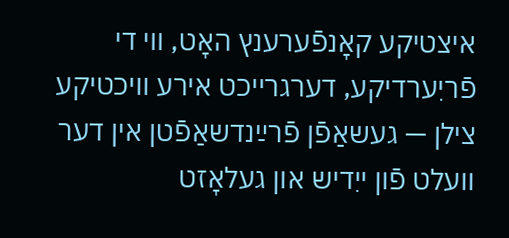איצטיקע קאָנפֿערענץ האָט, ווי די פֿריִערדיקע, דערגרייכט אירע וויכטיקע צילן — געשאַפֿן פֿרײַנדשאַפֿטן אין דער וועלט פֿון ייִדיש און געלאָזט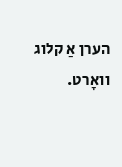הערן אַ קלוג וואָרט.